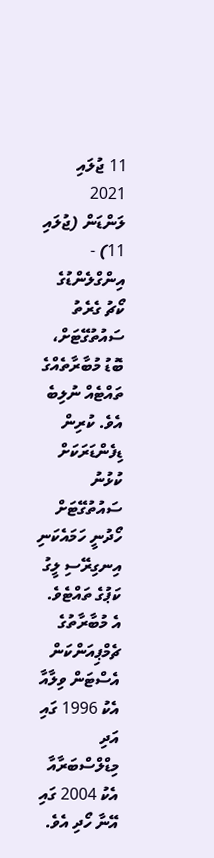11 ޖުލައި 2021
ލަންޑަން (ޖުލައި 11) - އިންގްލެންޑުގެ ކޯޗު ގެރެތު ސައުތުގޭޓަށް، ބޮޑު މުބާރާތެއްގެ ތައްޓެއް ނުލިބެ އެވެ. ކުރިން ޑިފެންޑަރަކަށް ކުޅުނު ސައުތުގޭޓަށް ހޯދުނީ ހަމައެކަނި އިނގިރޭސި ލީގު ކަޕުގެ ތައްޓެވެ. އެ މުބާރާތުގެ ޗެމްޕިއަންކަން އެސްޓަން ވިލާއާ އެކު 1996 ގައި އަދި މިޑްލްސްބަރާއާ އެކު 2004 ގައި އޭނާ ހޯދި އެވެ.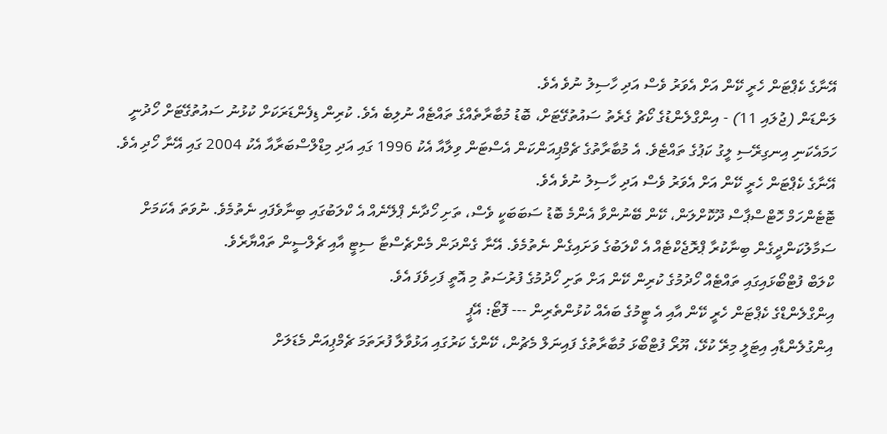އޭނާގެ ކެޕްޓަން ހެރީ ކޭން އަށް އެވަރު ވެސް އަދި ހާސިލު ނުވެ އެވެ.
ލަންޑަން (ޖުލައި 11) - އިންގްލެންޑުގެ ކޯޗު ގެރެތު ސައުތުގޭޓަށް، ބޮޑު މުބާރާތެއްގެ ތައްޓެއް ނުލިބެ އެވެ. ކުރިން ޑިފެންޑަރަކަށް ކުޅުނު ސައުތުގޭޓަށް ހޯދުނީ ހަމައެކަނި އިނގިރޭސި ލީގު ކަޕުގެ ތައްޓެވެ. އެ މުބާރާތުގެ ޗެމްޕިއަންކަން އެސްޓަން ވިލާއާ އެކު 1996 ގައި އަދި މިޑްލްސްބަރާއާ އެކު 2004 ގައި އޭނާ ހޯދި އެވެ. އޭނާގެ ކެޕްޓަން ހެރީ ކޭން އަށް އެވަރު ވެސް އަދި ހާސިލު ނުވެ އެވެ.
ޓޮޓެންހަމް ހޮޓްސްޕާސް ދޫކޮށްލަން، ކޭން ބޭނުންވާ އެންމެ ބޮޑު ސަބަބަކީ ވެސް، ތަށި ހޯދާނެ ޕްލޭނެއް އެ ކްލަބުގައި ބިނާވެފައި ނެތުމެވެ. ނުވަތަ އެކަމަށް ސަމާލުކަންދީގެން ބިނާކުރާ ޕްރޮޖެކްޓެއް އެ ކްލަބުގެ ވަށައިގެން ނެތުމެވެ. އޭނާ ގެންދަން މެންޗެސްޓާ ސިޓީ އާއި ޗެލްސީން ތައްޔާރެވެ.
ކްލަބް ފުޓްބޯޅައިގައި ތައްޓެއް ހޯދުމުގެ ކުރިން ކޭން އަށް ތަށި ހޯދުމުގެ ފުރުސަތު މި އޮތީ ފަހިވެފަ އެވެ.
އިންގްލެންޑްގެ ކެޕްޓަން ހެރީ ކޭން އާއި އެ ޓީމުގެ ބައެއް ކުޅުންތެރިން --- ފޮޓޯ: އޭޕީ
އިންގުލެންޑާއި އިޓަލީ މިރޭ ކުޅޭ، ޔޫރޯ ފުޓްބޯޅަ މުބާރާތުގެ ފައިނަލް މެޗުން، ކޭންގެ ކަރުގައި އަޅުވާލާ ފުރަތަމަ ޗެމްޕިއަން މެޑަލަށް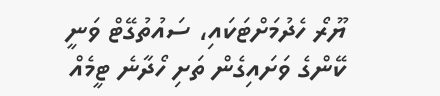ޔޫރޯ ހެދުމަށްޓަކައި، ސައުތުގޭޓް ވަނީ ކޭންގެ ވަށައިގެން ތަށި ހޯދާނެ ޓީމެއް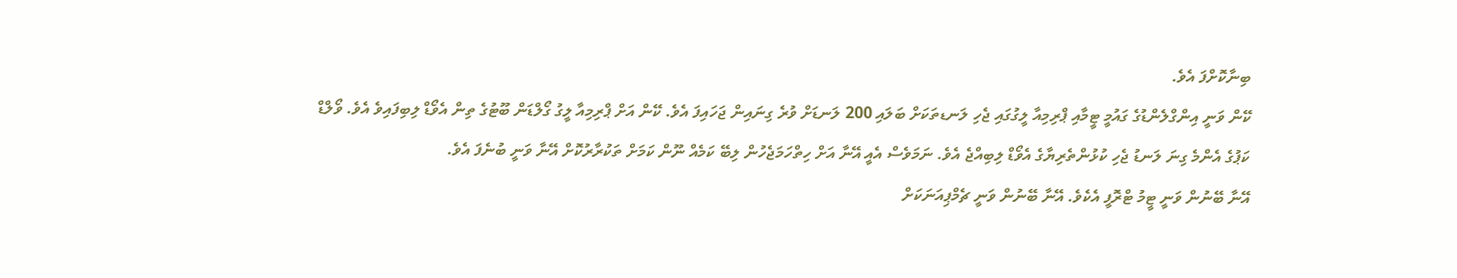ބިނާކޮށްފަ އެވެ.
ކޭން ވަނީ އިންގްލެންޑުގެ ގައުމީ ޓީމާއި ޕްރިމިއާ ލީގުގައި ޖެހި ލަނޑތަކަށް ބަލައި 200 ލަނޑަށް ވުރެ ގިނައިން ޖަހައިފަ އެވެ. ކޭން އަށް ޕްރިމިއާ ލީގު ގޯލްޑަން ބޫޓުގެ ތިން އެވޯޑް ލިބިފައިވެ އެވެ. ވޯލްޑް ކަޕުގެ އެންމެ ގިނަ ލަނޑު ޖެހި ކުޅުންތެރިޔާގެ އެވޯޑް ލިބިއްޖެ އެވެ. ނަމަވެސް އެއީ އޭނާ އަށް ހިތްހަމަޖެހުން ލިބޭ ކަމެއް ނޫން ކަމަށް ތަކުރާރުކޮށް އޭނާ ވަނީ ބުނެފަ އެވެ.
އޭނާ ބޭނުން ވަނީ ޓީމު ޓްރޮފީ އެކެވެ. އޭނާ ބޭނުން ވަނީ ޗެމްޕިއަނަކަށް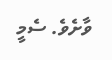ވާށެވެ. ސެމީ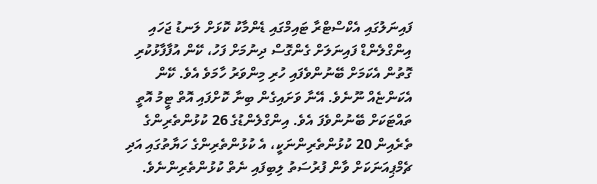ފައިނަލުގައި އެކްސްޓްރާ ޓައިމްގައި ޑެންމާކު ކޮޅަށް ލަނޑު ޖަހައި އިންގްލެންޑް ފައިނަލަށް ގެންގޮސް ދިނުމަށް ފަހު، ކޭން އުފާފާޅުކުރި ގޮތުން އެކަމަށް ބޭނުންވެފައި ހުރި މިންވަރު ހާމަވެ އެވެ. ކޭން އެކަންޏެއް ނޫނެވެ. އޭނާ ވަށައިގެން ބިނާ ކޮށްފައި އޮތް ޓީމު އޮތީ ތައްޓަކަށް ބޭނުންވެފަ އެވެ. އިންގްލެންޑުގެ 26 ކުޅުންތެރިންގެ ތެރެއިން 20 ކުޅުންތެރިންނަކީ، އެ ކުޅުންތެރިންގެ ހަޔާތުގައި އަދި ޗެމްޕިއަނަކަށް ވާން ފުރުސަތު ލިބިފައި ނެތް ކުޅުންތެރިންނެވެ.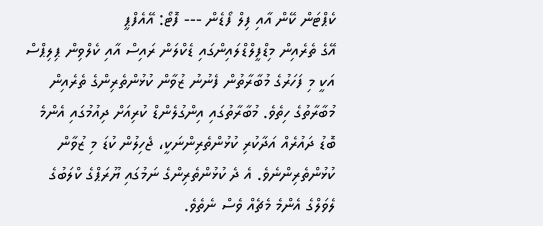ކެޕްޓަން ކޭން އާއި ފިލް ފޯޑެން --- ފޮޓޯ: އޭއެފްޕީ
އޭގެ ތެރެއިން މިޑްފީލްޑްލައިންގައި ޑެކްލަން ރައިސް އާއި ކެލްވިން ޕިލިޕްސް އަކީ މި ފަހަރުގެ މުބާރާތުން ފެނުނު ޒުވާން ކުޅުންތެރިންގެ ތެރެއިން މުބާރާތުގެ ހިތެވެ. މުބާރާތުގައި އިންގުލެންޑް ކުރިއަށް ދިއުމުގައި އެންމެ ބޮޑު ދައުރެއް އަދާކުރި ކުޅުންތެރިންނަކީ، ޖެހިލުން ކުޑަ މި ޒުވާން ކުޅުންތެރިންނެވެ. އެ ދެ ކުޅުންތެރިންގެ ނަމުގައި ޔޫރަޕްގެ ކްލަބުގެ ލެވަލްގެ އެންމެ މެޗެއް ވެސް ނެތެވެ.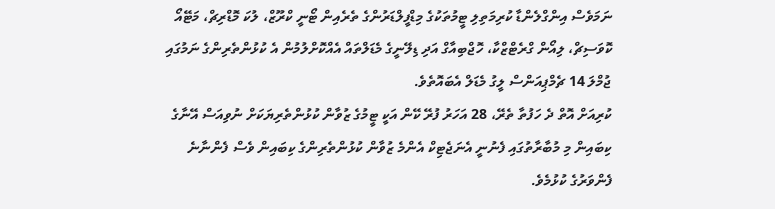ނަމަވެސް އިންގްލެންޑާ ކުރިމަތިލި ޓީމުތަކުގެ މިޑްފީލްޑަރުންގެ ތެރެއިން ޓޯނީ ކްރޫޒް، ލުކަ މޮޑްރިޗް، މަޓޭއޯ ކޮވަސިޗް، ލިއޯން ގްރެޓްޒްކާ، ހޮޖްބިއާގް އަދި ޑިލޭނީގެ މެޑަލްތައް އެއްކޮށްލުމުން އެ ކުޅުންތެރިންގެ ނަމުގައި ޖުމްލަ 14 ޗެމްޕިއަންސް ލީގު މެޑަލް އެބައޮތެވެ.
ކުރިއަށް އޮތް ދެ ހަފުތާ ތެރޭ، 28 އަހަރު ފުރޭ ކޭން އަކީ ޓީމުގެ ޒުވާން ކުޅުންތެރިޔަކަށް ނުވިއަސް އޭނާގެ ކިބައިން މި މުބާރާތުގައި ފެނުނީ އެނަޖެޓިކް އެންމެ ޒުވާން ކުޅުންތެރިންގެ ކިބައިން ވެސް ފެންނާނެ ފެންވަރުގެ ކުޅުމެވެ.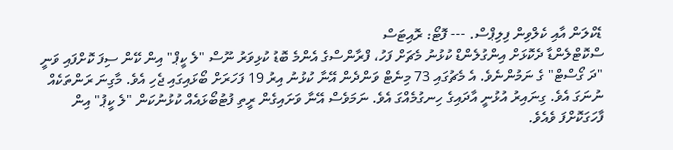ޑެކްލަން އާއި ކެލްވިން ފިލިޕްސް. --- ފޮޓޯ: ރޮއިޓަސް
ސްކޮޓްލެންޑާ ދެކޮޅަށް އިންގުލެންޑް ކުޅުނު މެޗަށް ފަހު، ފްރާންސްގެ އެންމެ ބޮޑު ކުޅިވަރު ނޫސް "ލެ ކީޕް" އިން ކޭން ސިފަ ކޮށްފައި ވަނީ "ދަ ގޯސްޓް" ގެ ނަމުންނެވެ. އެ މެޗުގައި 73 މިނެޓް ވަންދެން އޭނާ ކުޅުނު އިރު 19 ފަހަރަށް ބޯޅައިގައި ޖެހި އެވެ. މާގިނަ ރަންތަކެއް ނުނަގަ އެވެ. ގިނައިރު އުޅުނީ އާދައިގެ ހިނގުމެއްގަ އެވެ. ނަމަވެސް އޭނާ ވަށައިގެން ރީތި ފުޓުބޯޅައެއް ކުޅުނުކަން "ލެ ކީޕު" އިން ފާހަގަކޮށްފަ ވެއެވެ.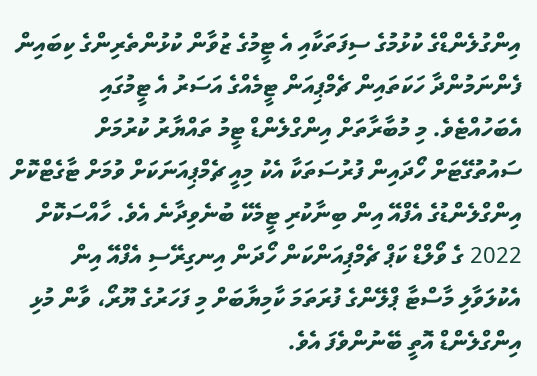އިންގުލެންޑްގެ ކުޅުމުގެ ސިފަތަކާއި އެ ޓީމުގެ ޒުވާން ކުޅުންތެރިންގެ ކިބައިން ފެންނަމުންދާ ހަކަތައިން ޗެމްޕިއަން ޓީމެއްގެ އަސަރު އެ ޓީމުގައި އެބަހުއްޓެވެ. މި މުބާރާތަށް އިންގްލެންޑް ޓީމު ތައްޔާރު ކުރުމަށް ސައުތުގޭޓަށް ހޯދައިން ފުރުސަތަކާ އެކު މިއީ ޗެމްޕިއަނަކަށް ވުމަށް ޓާގެޓްކޮށް އިންގްލެންޑުގެ އެފްއޭ އިން ބިނާކުރި ޓީމެކޭ ބުނެވިދާނެ އެވެ. ހާއްސަކޮށް 2022 ގެ ވޯލްޑް ކަޕް ޗެމްޕިއަންކަން ހޯދަން އިނގިރޭސި އެފްއޭ އިން އެކުލަވާލި މާސްޓާ ޕްލޭންގެ ފުރަތަމަ ކާމިޔާބަށް މި ފަހަރުގެ ޔޫރޯ، ވާން މުޅި އިންގްލެންޑް އޮތީ ބޭނުންވެފަ އެވެ.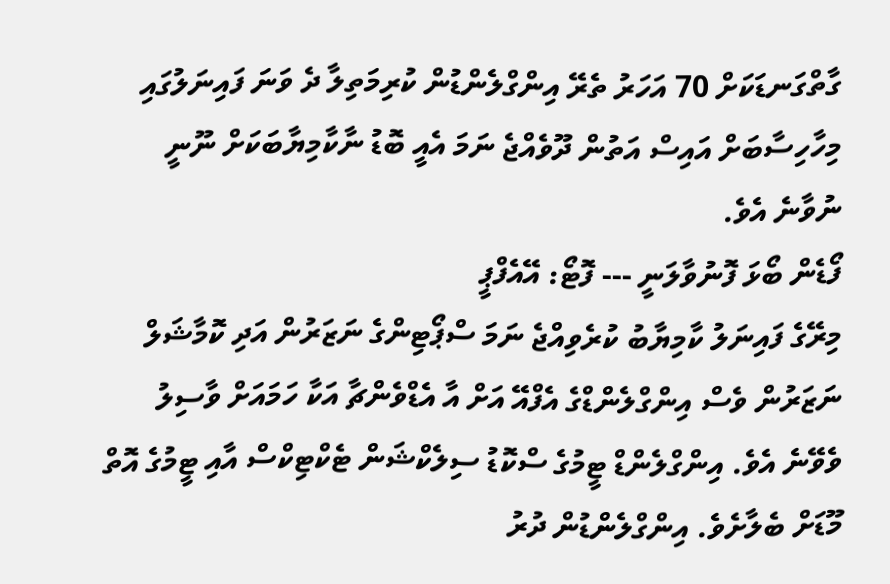ގާތްގަނޑަކަށް 70 އަހަރު ތެރޭ އިންގްލެންޑުން ކުރިމަތިލާ ދެ ވަނަ ފައިނަލުގައި މިހާހިސާބަށް އައިސް އަތުން ދޫވެއްޖެ ނަމަ އެއީ ބޮޑު ނާކާމިޔާބަކަށް ނޫނީ ނުވާނެ އެވެ.
ފޯޑެން ބޯޅަ ފޮނުވާލަނީ --- ފޮޓޯ: އޭއެފްޕީ
މިރޭގެ ފައިނަލު ކާމިޔާބު ކުރެވިއްޖެ ނަމަ ސްޕޯޓިންގެ ނަޒަރުން އަދި ކޮމާޝަލް ނަޒަރުން ވެސް އިންގްލެންޑްގެ އެފްއޭ އަށް އާ އެޑްވެންޗާ އަކާ ހަމައަށް ވާސިލު ވެވޭނެ އެވެ. އިންގްލެންޑް ޓީމުގެ ސްކޮޑު ސިލެކްޝަން ޓެކްޓިކްސް އާއި ޓީމުގެ އޮތް މޫޑަށް ބެލާށެވެ. އިންގްލެންޑުން ދުރު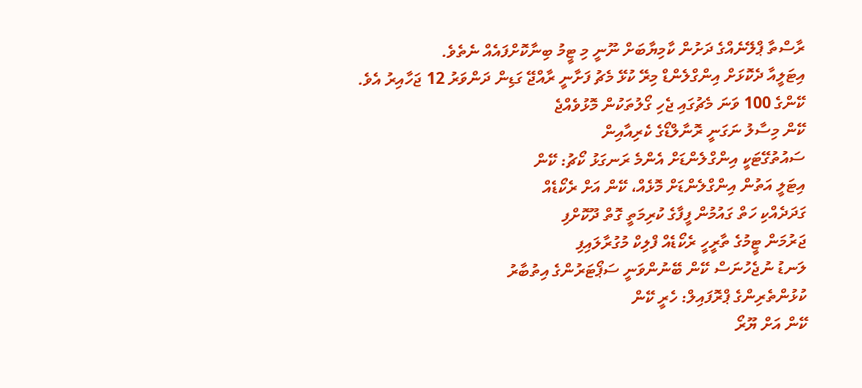ރާސްތާ ޕްލޭނެއްގެ ދަށުން ކާމިޔާބަށް ނޫނީ މި ޓީމު ބިނާކޮށްފައެއް ނެތެވެ.
އިޓަލީއާ ދެކޮޅަށް އިންގްލެންޑް މިރޭ ކުޅޭ މެޗު ފަށާނީ ރާއްޖޭ ގަޑިން ދަންވަރު 12 ޖަހާއިރު އެވެ.
ކޭންގެ 100 ވަނަ މެޗުގައި ޖެހި ގޯލުތަކުން މޮޅުވެއްޖެ
ކޭން މިސާލު ނަގަނީ ރޮނާލްޑޯގެ ކެރިއާއިން
ސައުތުގޭޓަކީ އިންގްލެންޑަށް އެންމެ ރަނގަޅު ކޯޗު: ކޭން
އިޓަލީ އަތުން އިންގްލެންޑަށް މޮޅެއް، ކޭން އަށް ރެކޯޑެއް
ގަދަދެއްކި ހަތް ގައުމުން ފީފާގެ ކުރިމަތީ ގޮތް ދޫކޮށްފި
ޖަރުމަން ޓީމުގެ ތާރީހީ ރެކޯޑެއް ފްލިކް މުގުރާލައިފި
ލަނޑު ނުޖެހުނަސް ކޭން ބޭނުންވަނީ ސަޕޯޓަރުންގެ އިތުބާރު
ކުޅުންތެރިންގެ ޕްރޮފައިލް: ހެރީ ކޭން
ކޭން އަށް ޔޫރޯ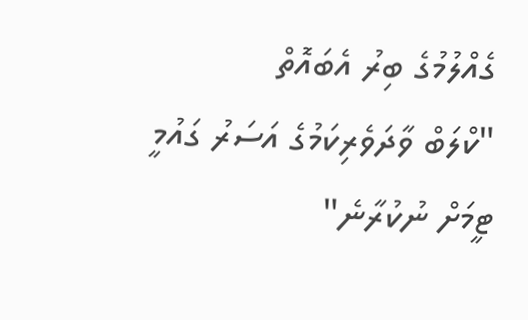ގެއްލުމުގެ ބިރު އެބައޮތް
"ކްލަބް ވާދަވެރިކަމުގެ އަސަރު ގައުމީ ޓީމަށް ނުކުރާނެ"